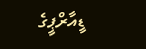ޑީއާރްޕީގެ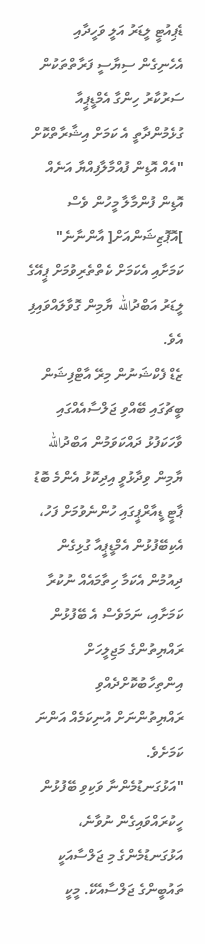ޑެޕިއުޓީ ލީޑަރު އަލީ ވަހީދާއި އެހެނިގެން ސިޔާސީ ފަރާތްތަކުން ސަރުކާރު ހިންގާ އެމްޑީޕީއާ ގުޅެމުންދާތީ އެ ކަމަށް އިޝާރާތްކޮށް "އެއް އޮޑިން ފުއްމާލާފިއްޔާ އަނެއް އޮޑިން ފުންމާލާ މީހުން ވެސް ]އޮޕޮޒިޝަންއަށް[ އާންނާނެ" ކަމަށާއި އެކަމަށް ކެތްތެރިވުމަށް ޕީއޭގެ ލީޑަރު އަބްދުالله ޔާމިން ގޮވާލައްވައިފި އެވެ.
ޒެޑް ފެކްޝަނުން މިރޭ އާޓްފިޝަން ބީޗުގައި ބޭއްވި ޖަލްސާއެއްގައި ވާހަކަފުޅު ދައްކަވަމުން އަބްދުالله ޔާމިން ވިދާޅުވީ އިދިކޮޅު އެންމެ ބޮޑު ޕާޓީ ޑީއާރްޕީގައި ހުންނެވުމަށް ފަހު، އެކިބޭފުޅުން އެމްޑީޕީއާ ގުޅިގެން ދިއުމުން އެކަމާ ހިތާމައެއް ނުކުރާ ކަމަށާއި، ނަމަވެސް އެ ބޭފުޅުން ރައްޔިތުންގެ މަޖިލީހަށް އިންތިހާބުކޮށްދެއްވި ރައްޔިތުންނަށް އުނިކަމެއް އަންނަ ކަމަށެވެ.
"އަޅުގަނޑުމެންނާ ވަކިވި ބޭފުޅުން ހީކުރައްވައިގެން ނުވާނެ، އަޅުގަނޑުމެންގެ މި ޖަލްސާއަކީ ތައުބީންގެ ޖަލްސާއެކޭ. މީކީ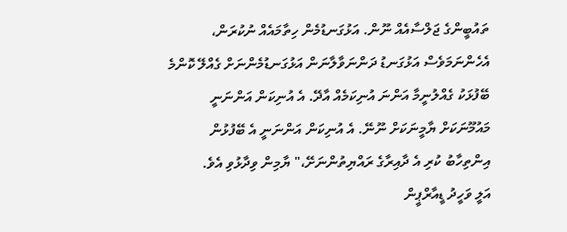ތައުބީންގެ ޖަލްސާއެއް ނޫން. އަޅުގަނޑުމެން ހިތާމައެއް ނުކުރަން، އެހެންނަމަވެސް އަޅުގަނޑު ދަންނަވާލާނަން އަޅުގަނޑުމެންނަށް ގެއްލޭ ކޮންމެ ބޭފުޅަކު ގެއްލުނީމާ އަންނަ އުނިކަމެއް އާދޭ. އެ އުނިކަން އަންނަނީ މައުމޫނަކަށް ޔާމީނަކަށް ނޫނޭ. އެ އުނިކަން އަންނަނީ އެ ބޭފުޅުން އިންތިހާބު ކުރި އެ ދާއިރާގެ ރައްޔިތުންނަށޭ،" ޔާމިން ވިދާޅުވި އެވެ.
އަލީ ވަހީދު ޑީއާރްޕީން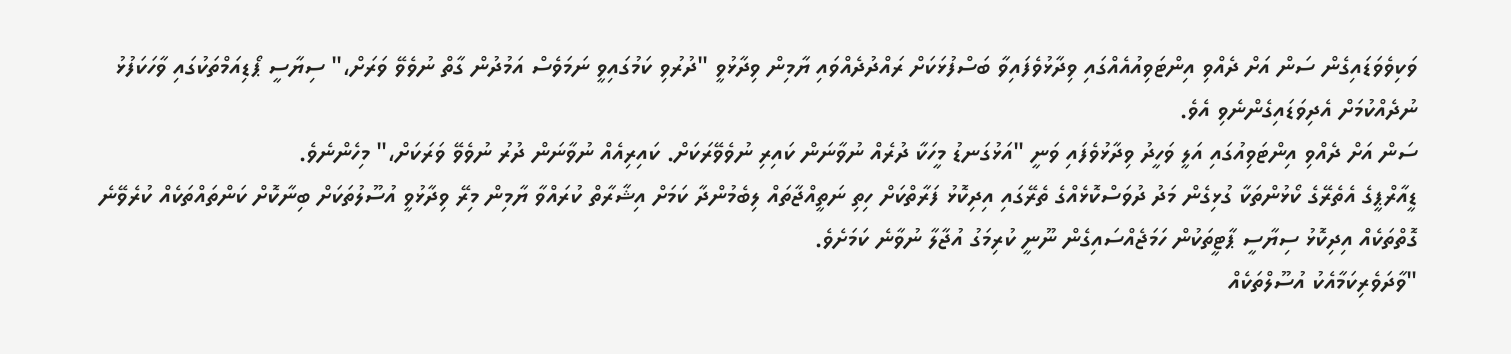ވަކިވެވަޑައިގެން ސަން އަށް ދެއްވި އިންޓަވިއުއެއްގައި ވިދާޅުވެފައިވާ ބަސްފުޅަކަށް ރައްދުދެއްވައި ޔާމިން ވިދާޅުވީ "ދުރުވި ކަމުގައިވީ ނަމަވެސް އަމުދުން ގާތް ނުވެވޭ ވަރަށް،" ސިޔާސީ ޕޯޑިއަމްތަކުގައި ވާހަކަފުޅު ނުދެއްކުމަށް އެދިވަޑައިގެންނެވި އެވެ.
ސަން އަށް ދެއްވި އިންޓަވިއުގައި އަލީ ވަހީދު ވިދާޅުވެފައި ވަނީ "އަޅުގަނޑު މީހަކާ ދުރެއް ނުވާނަން ކައިރި ނުވެވޭރަކަށް. ކައިރިއެއް ނުވާނަން ދުރު ނުވެވޭ ވަރަކަށް،" މިހެންނެވެ.
ޑީއާރްޕީގެ އެތެރޭގެ ކޯޅުންތަކާ ގުޅިގެން މަދު ދުވަސްކޮޅެއްގެ ތެރޭގައި އިދިކޮޅު ފަރާތްކަށް ހިތި ނަތީއްޖާތައް ލިބެމުންދާ ކަމަށް އިޝާރާތް ކުރައްވާ ޔާމިން މިރޭ ވިދާޅުވީ އުސޫލުތަކަށް ބިނާކޮށް ކަންތައްތަކެއް ކުރެވޭނެ ގޮތްތަކެއް އިދިކޮޅު ސިޔާސީ ޕާޓީތަކުން ހަމަޖެއްސައިގެން ނޫނީ ކުރިމަގު އުޖާލާ ނުވާނެ ކަމަށެވެ.
"ވާދަވެރިކަމާއެކު އުސޫލްތަކެއް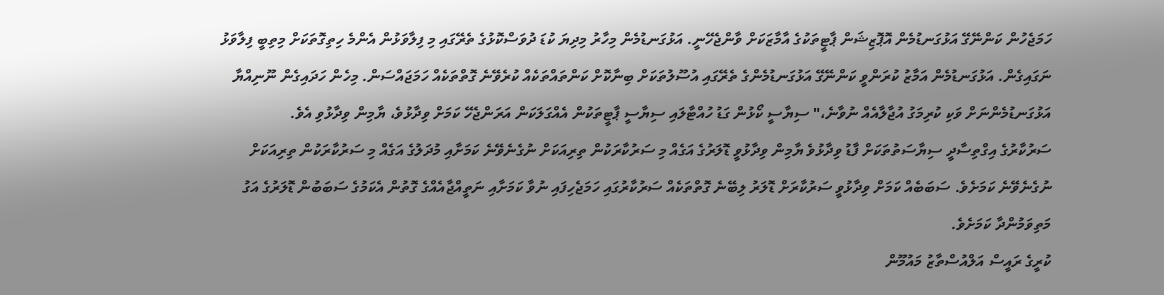ހަމަޖެހުން ކަންނޭގޭ އަޅުގަނޑުމެން އޮޕޮޒިޝަން ޕާޓީތަކުގެ އާމާޒަކަށް ވާންޖެހޭނީ. އަޅުގަނޑުމެން މިހާރު މިދިޔަ ކުޑަ ދުވަސްކޮޅުގެ ތެރޭގައި މި ފިލާވަޅުން އެންމެ ހިތިގޮތަކަށް މިތިބީ ފިލާވަޅު ނަގައިގެން. އަޅުގަނޑުމެން އަމާޒު ކުރަންވީ ކަންނޭގޭ އަޅުގަނޑުމެންގެ ތެރޭގައި އުސޫލުތަކަށް ބިނާކޮށް ކަންތައްތަކެއް ކުރެވޭނެ ގޮތްތަކެއް ހަމަޖައްސަން. މިހެން ހަދައިގެން ނޫނިއްޔާ އަޅުގަނޑުމެންނަށް ވަކި ކުރިމަގު އުޖާލާއެއް ނުވާނެ،" ސިޔާސީ ކޯޅުން ގަޑު ހުއްޓާލައި ސިޔާސީ ޕާޓީތަކުން އެއްގަލަކަން އަރަންޖެހޭ ކަމަށް ވިދާޅުވެ، ޔާމިން ވިދާޅުވި އެވެ.
ސަރުކާރުގެ އިގްތިސާދީ ސިޔާސަތުތަކަށް ފާޑު ވިދާޅުވެ ޔާމިން ވިދާޅުވީ ޑޮލަރުގެ އަގެއް މި ސަރުކާރަކުން ތިރިއަކަށް ނުގެނެވޭނެ ކަމަށާއި މުދަލުގެ އަގެއް މި ސަރުކާރަކުން ތިރިއަކަށް ނުގެނެވޭނެ ކަމަށެވެ. ސަބަބެއް ކަމަށް ވިދާޅުވީ ސަރުކާރަށް ޑޮލަރު ލިބޭނެ ގޮތްތަކެއް ސަރުކާރުގައި ހަމަޖެހިފައި ނުވާ ކަމަށާއި ނަތީއްޖާއެއްގެ ގޮތުން އެކަމުގެ ސަބަބުން ޑޮލަރުގެ އަގު މަތިވަމުންދާ ކަމަށެވެ.
ކުރީގެ ރައީސް އަލްއުސްތާޒު މައުމޫން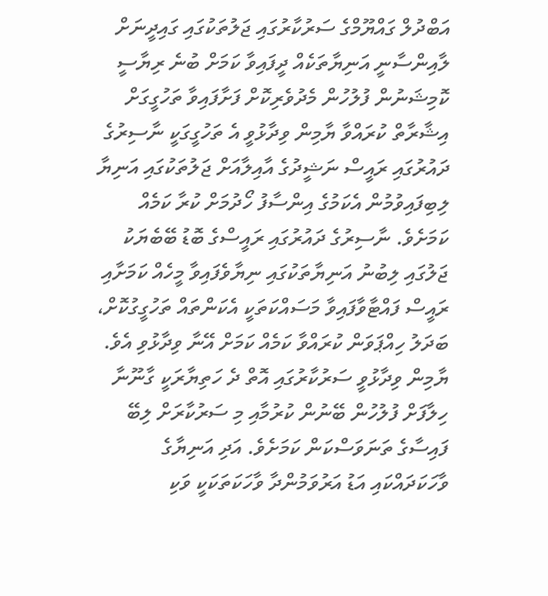އަބްދުލް ގައްޔޫމްގެ ސަރުކާރުގައި ޖަލުތަކުގައި ގައިދީނަށް ލާއިންސާނީ އަނިޔާތަކެއް ދީފައިވާ ކަމަށް ބުނެ ރިޔާސީ ކޮމިޝަނުން ފުލުހުން މެދުވެރިކޮށް ފަށާފައިވާ ތަހުގީގަށް އިޝާރާތް ކުރައްވާ ޔާމިން ވިދާޅުވީ އެ ތަހުގީގަކީ ނާސިރުގެ ދައުރުގައި ރައީސް ނަޝީދުގެ އާއިލާއަށް ޖަލުތަކުގައި އަނިޔާ ލިބިފައިވުމުން އެކަމުގެ އިންސާފު ހޯދުމަށް ކުރާ ކަމެއް ކަމަށެވެ. ނާސިރުގެ ދައުރުގައި ރައީސްގެ ބޮޑު ބޭބެޔަކު ޖަލުގައި ލިބުނު އަނިޔާތަކުގައި ނިޔާވެފައިވާ މީހެއް ކަމަށާއި ރައީސް ފައްޓާވާފައިވާ މަސައްކަތަކީ އެކަންތައް ތަހުގީގުކޮށް، ބަދަލު ހިއްޕަވަން ކުރައްވާ ކަމެއް ކަމަށް އޭނާ ވިދާޅުވި އެވެ.
ޔާމިން ވިދާޅުވީ ސަރުކާރުގައި އޮތް ދެ ހަތިޔާރަކީ ގާނޫނާ ހިލާފަށް ފުލުހުން ބޭނުން ކުރުމާއި މި ސަރުކާރަށް ލިބޭ ފައިސާގެ ތަނަވަސްކަން ކަމަށެވެ. އަދި އަނިޔާގެ ވާހަކަދައްކައި އަޑު އަރުވަމުންދާ ވާހަކަތަކަކީ ވަކި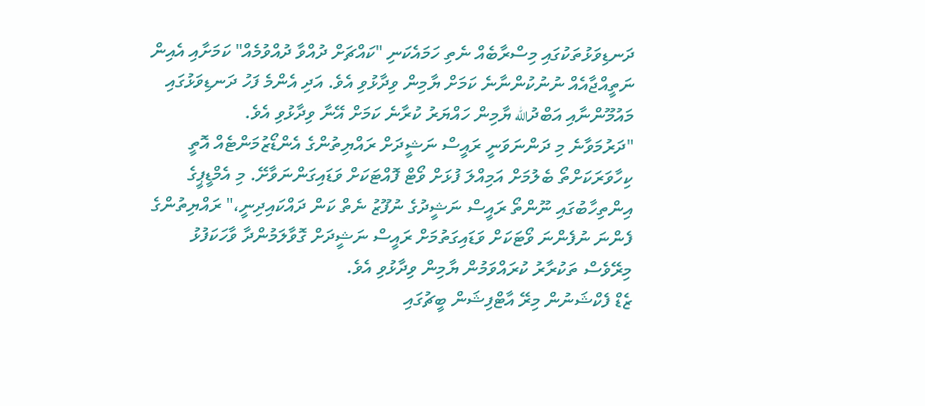ދަނޑިވަޅުތަކުގައި މިސްރާބެއް ނެތި ހަމައެކަނި "ކައްޗަށް ދުއްވާ ދުއްވުމެއް" ކަމަށާއި އެއިން ނަތީއްޖާއެއް ނުނުކުންނާނެ ކަމަށް ޔާމިން ވިދާޅުވި އެވެ. އަދި އެންމެ ފަހު ދަނޑިވަޅުގައި މައުމޫންނާއި އަބްދުالله ޔާމިން ހައްޔަރު ކުރާނެ ކަމަށް އޭނާ ވިދާޅުވި އެވެ.
"ދަރުމަވާނެ މި ދަންނަވަނީ ރައީސް ނަޝީދަށް ރައްޔިތުންގެ އެންޑޯޒުމަންޓެއް އޮތީ ކިހާވަރަކަށްތޯ ބެލުމަށް އަމިއްލަ ފުޅަށް ވޯޓް ފޮއްޓަކަށް ވަޑައިގަންނަވާށޭ. މި އެމްޑީޕީގެ އިންތިހާބުގައި ނޫންތޯ ރައީސް ނަޝީދުގެ ނުފޫޒު ނެތް ކަން ދައްކައިދިނީ،" ރައްޔިތުންގެ ފެންނަ ނުފެންނަ ވޯޓަކަށް ވަޑައިގަތުމަށް ރައީސް ނަޝީދަށް ގޮވާލަމުންދާ ވާހަކަފުޅު މިރޭވެސް ތަކުރާރު ކުރައްވަމުން ޔާމިން ވިދާޅުވި އެވެ.
ޒެޑް ފެކްޝަނުން މިރޭ އާޓްފިޝަން ބީޗުގައި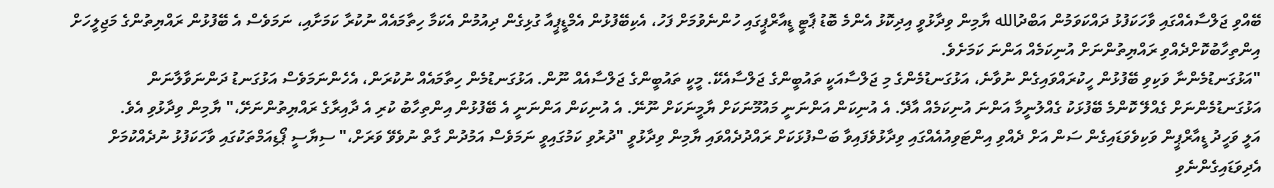ބޭއްވި ޖަލްސާއެއްގައި ވާހަކަފުޅު ދައްކަވަމުން އަބްދުالله ޔާމިން ވިދާޅުވީ އިދިކޮޅު އެންމެ ބޮޑު ޕާޓީ ޑީއާރްޕީގައި ހުންނެވުމަށް ފަހު، އެކިބޭފުޅުން އެމްޑީޕީއާ ގުޅިގެން ދިއުމުން އެކަމާ ހިތާމައެއް ނުކުރާ ކަމަށާއި، ނަމަވެސް އެ ބޭފުޅުން ރައްޔިތުންގެ މަޖިލީހަށް އިންތިހާބުކޮށްދެއްވި ރައްޔިތުންނަށް އުނިކަމެއް އަންނަ ކަމަށެވެ.
"އަޅުގަނޑުމެންނާ ވަކިވި ބޭފުޅުން ހީކުރައްވައިގެން ނުވާނެ، އަޅުގަނޑުމެންގެ މި ޖަލްސާއަކީ ތައުބީންގެ ޖަލްސާއެކޭ. މީކީ ތައުބީންގެ ޖަލްސާއެއް ނޫން. އަޅުގަނޑުމެން ހިތާމައެއް ނުކުރަން، އެހެންނަމަވެސް އަޅުގަނޑު ދަންނަވާލާނަން އަޅުގަނޑުމެންނަށް ގެއްލޭ ކޮންމެ ބޭފުޅަކު ގެއްލުނީމާ އަންނަ އުނިކަމެއް އާދޭ. އެ އުނިކަން އަންނަނީ މައުމޫނަކަށް ޔާމީނަކަށް ނޫނޭ. އެ އުނިކަން އަންނަނީ އެ ބޭފުޅުން އިންތިހާބު ކުރި އެ ދާއިރާގެ ރައްޔިތުންނަށޭ،" ޔާމިން ވިދާޅުވި އެވެ.
އަލީ ވަހީދު ޑީއާރްޕީން ވަކިވެވަޑައިގެން ސަން އަށް ދެއްވި އިންޓަވިއުއެއްގައި ވިދާޅުވެފައިވާ ބަސްފުޅަކަށް ރައްދުދެއްވައި ޔާމިން ވިދާޅުވީ "ދުރުވި ކަމުގައިވީ ނަމަވެސް އަމުދުން ގާތް ނުވެވޭ ވަރަށް،" ސިޔާސީ ޕޯޑިއަމްތަކުގައި ވާހަކަފުޅު ނުދެއްކުމަށް އެދިވަޑައިގެންނެވި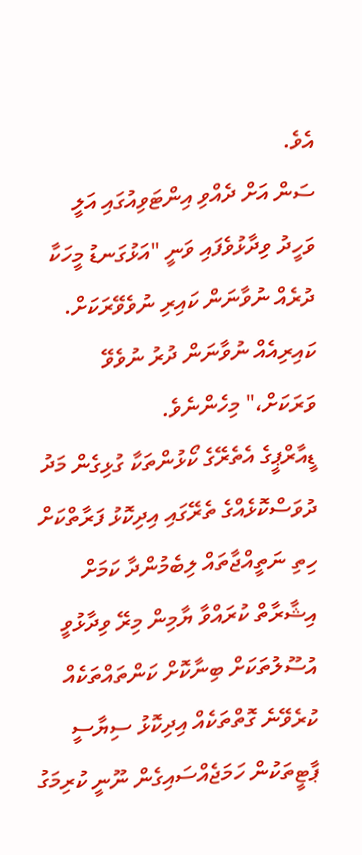އެވެ.
ސަން އަށް ދެއްވި އިންޓަވިއުގައި އަލީ ވަހީދު ވިދާޅުވެފައި ވަނީ "އަޅުގަނޑު މީހަކާ ދުރެއް ނުވާނަން ކައިރި ނުވެވޭރަކަށް. ކައިރިއެއް ނުވާނަން ދުރު ނުވެވޭ ވަރަކަށް،" މިހެންނެވެ.
ޑީއާރްޕީގެ އެތެރޭގެ ކޯޅުންތަކާ ގުޅިގެން މަދު ދުވަސްކޮޅެއްގެ ތެރޭގައި އިދިކޮޅު ފަރާތްކަށް ހިތި ނަތީއްޖާތައް ލިބެމުންދާ ކަމަށް އިޝާރާތް ކުރައްވާ ޔާމިން މިރޭ ވިދާޅުވީ އުސޫލުތަކަށް ބިނާކޮށް ކަންތައްތަކެއް ކުރެވޭނެ ގޮތްތަކެއް އިދިކޮޅު ސިޔާސީ ޕާޓީތަކުން ހަމަޖެއްސައިގެން ނޫނީ ކުރިމަގު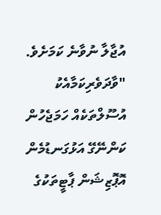އުޖާލާ ނުވާނެ ކަމަށެވެ.
"ވާދަވެރިކަމާއެކު އުސޫލްތަކެއް ހަމަޖެހުން ކަންނޭގޭ އަޅުގަނޑުމެން އޮޕޮޒިޝަން ޕާޓީތަކުގެ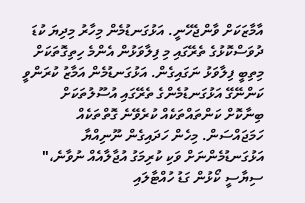އާމާޒަކަށް ވާންޖެހޭނީ. އަޅުގަނޑުމެން މިހާރު މިދިޔަ ކުޑަ ދުވަސްކޮޅުގެ ތެރޭގައި މި ފިލާވަޅުން އެންމެ ހިތިގޮތަކަށް މިތިބީ ފިލާވަޅު ނަގައިގެން. އަޅުގަނޑުމެން އަމާޒު ކުރަންވީ ކަންނޭގޭ އަޅުގަނޑުމެންގެ ތެރޭގައި އުސޫލުތަކަށް ބިނާކޮށް ކަންތައްތަކެއް ކުރެވޭނެ ގޮތްތަކެއް ހަމަޖައްސަން. މިހެން ހަދައިގެން ނޫނިއްޔާ އަޅުގަނޑުމެންނަށް ވަކި ކުރިމަގު އުޖާލާއެއް ނުވާނެ،" ސިޔާސީ ކޯޅުން ގަޑު ހުއްޓާލައި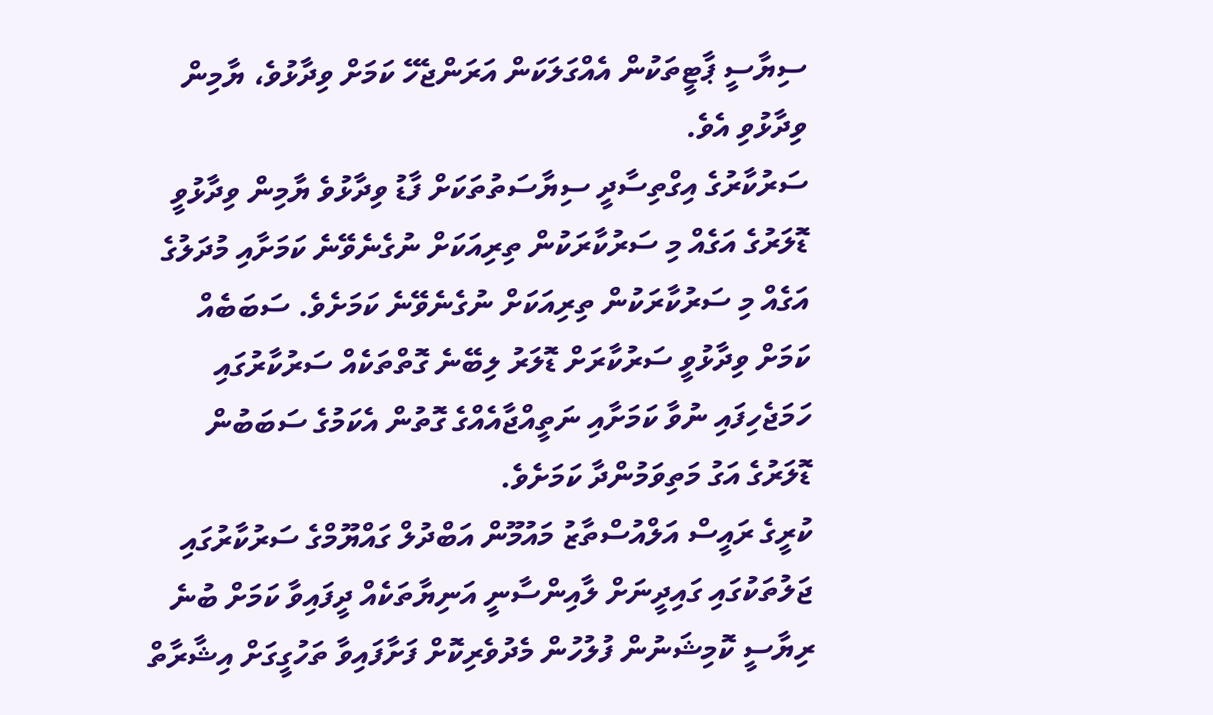ސިޔާސީ ޕާޓީތަކުން އެއްގަލަކަން އަރަންޖެހޭ ކަމަށް ވިދާޅުވެ، ޔާމިން ވިދާޅުވި އެވެ.
ސަރުކާރުގެ އިގްތިސާދީ ސިޔާސަތުތަކަށް ފާޑު ވިދާޅުވެ ޔާމިން ވިދާޅުވީ ޑޮލަރުގެ އަގެއް މި ސަރުކާރަކުން ތިރިއަކަށް ނުގެނެވޭނެ ކަމަށާއި މުދަލުގެ އަގެއް މި ސަރުކާރަކުން ތިރިއަކަށް ނުގެނެވޭނެ ކަމަށެވެ. ސަބަބެއް ކަމަށް ވިދާޅުވީ ސަރުކާރަށް ޑޮލަރު ލިބޭނެ ގޮތްތަކެއް ސަރުކާރުގައި ހަމަޖެހިފައި ނުވާ ކަމަށާއި ނަތީއްޖާއެއްގެ ގޮތުން އެކަމުގެ ސަބަބުން ޑޮލަރުގެ އަގު މަތިވަމުންދާ ކަމަށެވެ.
ކުރީގެ ރައީސް އަލްއުސްތާޒު މައުމޫން އަބްދުލް ގައްޔޫމްގެ ސަރުކާރުގައި ޖަލުތަކުގައި ގައިދީނަށް ލާއިންސާނީ އަނިޔާތަކެއް ދީފައިވާ ކަމަށް ބުނެ ރިޔާސީ ކޮމިޝަނުން ފުލުހުން މެދުވެރިކޮށް ފަށާފައިވާ ތަހުގީގަށް އިޝާރާތް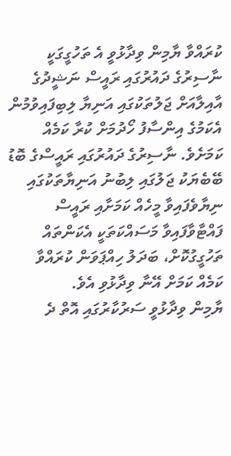ކުރައްވާ ޔާމިން ވިދާޅުވީ އެ ތަހުގީގަކީ ނާސިރުގެ ދައުރުގައި ރައީސް ނަޝީދުގެ އާއިލާއަށް ޖަލުތަކުގައި އަނިޔާ ލިބިފައިވުމުން އެކަމުގެ އިންސާފު ހޯދުމަށް ކުރާ ކަމެއް ކަމަށެވެ. ނާސިރުގެ ދައުރުގައި ރައީސްގެ ބޮޑު ބޭބެޔަކު ޖަލުގައި ލިބުނު އަނިޔާތަކުގައި ނިޔާވެފައިވާ މީހެއް ކަމަށާއި ރައީސް ފައްޓާވާފައިވާ މަސައްކަތަކީ އެކަންތައް ތަހުގީގުކޮށް، ބަދަލު ހިއްޕަވަން ކުރައްވާ ކަމެއް ކަމަށް އޭނާ ވިދާޅުވި އެވެ.
ޔާމިން ވިދާޅުވީ ސަރުކާރުގައި އޮތް ދެ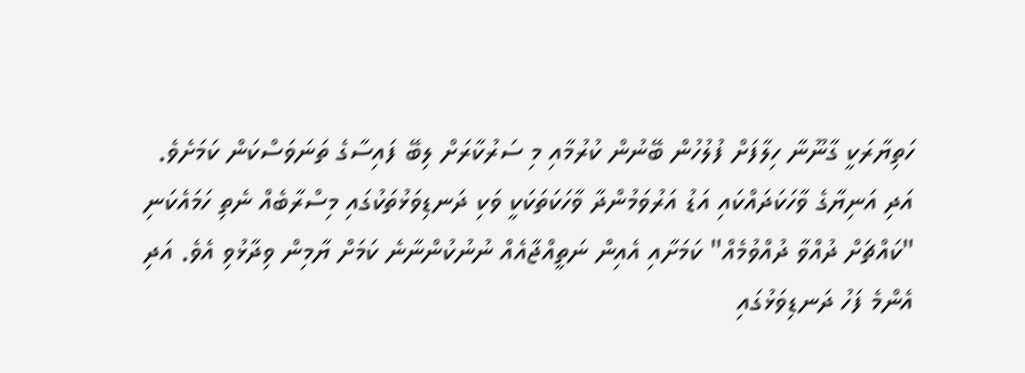ހަތިޔާރަކީ ގާނޫނާ ހިލާފަށް ފުލުހުން ބޭނުން ކުރުމާއި މި ސަރުކާރަށް ލިބޭ ފައިސާގެ ތަނަވަސްކަން ކަމަށެވެ. އަދި އަނިޔާގެ ވާހަކަދައްކައި އަޑު އަރުވަމުންދާ ވާހަކަތަކަކީ ވަކި ދަނޑިވަޅުތަކުގައި މިސްރާބެއް ނެތި ހަމައެކަނި "ކައްޗަށް ދުއްވާ ދުއްވުމެއް" ކަމަށާއި އެއިން ނަތީއްޖާއެއް ނުނުކުންނާނެ ކަމަށް ޔާމިން ވިދާޅުވި އެވެ. އަދި އެންމެ ފަހު ދަނޑިވަޅުގައި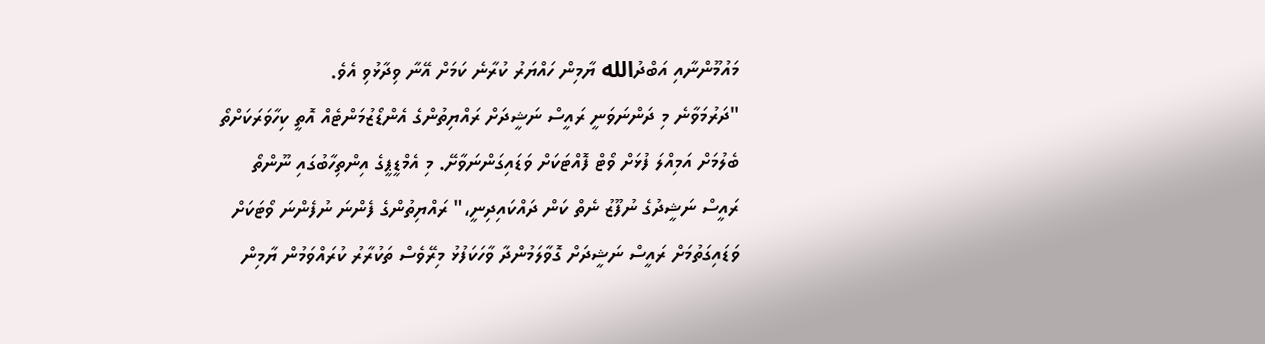މައުމޫންނާއި އަބްދުالله ޔާމިން ހައްޔަރު ކުރާނެ ކަމަށް އޭނާ ވިދާޅުވި އެވެ.
"ދަރުމަވާނެ މި ދަންނަވަނީ ރައީސް ނަޝީދަށް ރައްޔިތުންގެ އެންޑޯޒުމަންޓެއް އޮތީ ކިހާވަރަކަށްތޯ ބެލުމަށް އަމިއްލަ ފުޅަށް ވޯޓް ފޮއްޓަކަށް ވަޑައިގަންނަވާށޭ. މި އެމްޑީޕީގެ އިންތިހާބުގައި ނޫންތޯ ރައީސް ނަޝީދުގެ ނުފޫޒު ނެތް ކަން ދައްކައިދިނީ،" ރައްޔިތުންގެ ފެންނަ ނުފެންނަ ވޯޓަކަށް ވަޑައިގަތުމަށް ރައީސް ނަޝީދަށް ގޮވާލަމުންދާ ވާހަކަފުޅު މިރޭވެސް ތަކުރާރު ކުރައްވަމުން ޔާމިން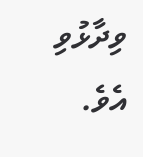ވިދާޅުވި އެވެ.